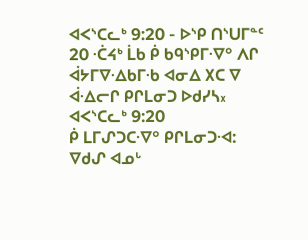ᐊᐸᔅᑕᓚᒃ 9:20 - ᐅᔅᑭ ᑎᔅᑌᒥᓐᑦ
20 ᑣᔦᒃ ᒫᑲ ᑮ ᑲᑫᔅᑭᒥᐌᐤ ᐱᒋ ᐋᔭᒥᐁᐎᑲᒥᑾ ᐊᓂᐃ ᙭ᑕ ᐁ ᐋᐎᓕᒋ ᑭᒋᒪᓂᑐ ᐅᑯᓯᓴ᙮
ᐊᐸᔅᑕᓚᒃ 9:20
ᑮ ᒪᒥᔑᑐᑕᐌᐤ ᑭᒋᒪᓂᑐᐗ: ᐁᑯᔑ ᐊᓄᒡ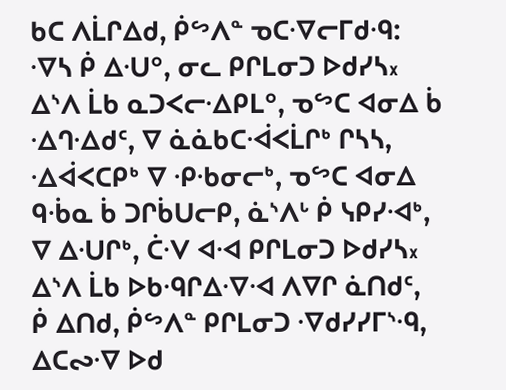ᑲᑕ ᐱᒫᒋᐃᑯ, ᑮᔥᐱᓐ ᓀᑕᐌᓕᒥᑯᑴ: ᐌᓴ ᑮ ᐃᑗᐤ, ᓂᓚ ᑭᒋᒪᓂᑐ ᐅᑯᓯᓴ᙮
ᐃᔅᐱ ᒫᑲ ᓇᑐᐸᓕᐎᑭᒪᐤ, ᓀᔥᑕ ᐊᓂᐃ ᑳ ᐎᒉᐎᑯᑦ, ᐁ ᓈᓈᑲᑕᐙᐸᒫᒋᒃ ᒋᓴᓴ, ᐎᐋᐸᑕᑭᒃ ᐁ ᑶᑾᓂᓕᒃ, ᓀᔥᑕ ᐊᓂᐃ ᑫᒀᓇ ᑳ ᑐᒋᑳᑌᓕᑭ, ᓈᔅᐱᒡ ᑮ ᓭᑭᓯᐗᒃ, ᐁ ᐃᑗᒋᒃ, ᑖᐺ ᐊᐗ ᑭᒋᒪᓂᑐ ᐅᑯᓯᓴ᙮
ᐃᔅᐱ ᒫᑲ ᐅᑲᑴᒋᐃᐌᐗ ᐱᐁᒋ ᓈᑎᑯᑦ, ᑮ ᐃᑎᑯ, ᑮᔥᐱᓐ ᑭᒋᒪᓂᑐ ᐌᑯᓯᓯᒥᔅᑴ, ᐃᑕᔓᐌ ᐅᑯ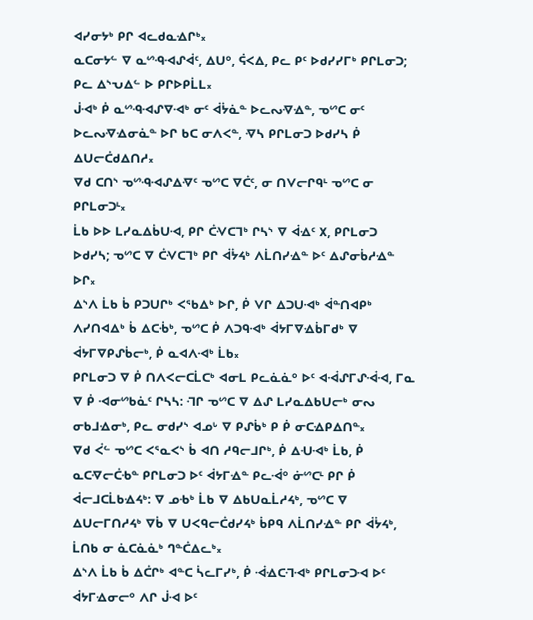ᐊᓯᓂᔭᒃ ᑭᒋ ᐊᓚᑯᓇᐎᒋᒃ᙮
ᓇᑕᓂᔭᓪ ᐁ ᓇᔥᑴᐗᔑᐋᑦ, ᐃᑌᐤ, ᕌᐸᐃ, ᑭᓚ ᑭᑦ ᐅᑯᓯᓯᒥᒃ ᑭᒋᒪᓂᑐ; ᑭᓚ ᐃᔅᕃᐃᓪ ᐅ ᑭᒋᐅᑭᒫᒪ᙮
ᒎᐗᒃ ᑮ ᓇᔥᑴᐗᔑᐁᐗᒃ ᓂᑦ ᐋᔮᓈᓐ ᐅᓚᔓᐌᐎᓐ, ᓀᔥᑕ ᓂᑦ ᐅᓚᔓᐌᐎᓂᓈᓐ ᐅᒋ ᑲᑕ ᓂᐱᐸᓐ, ᐌᓴ ᑭᒋᒪᓂᑐ ᐅᑯᓯᓴ ᑮ ᐃᑌᓕᑖᑯᐃᑎᓱ᙮
ᐁᑯ ᑕᑎᔅ ᓀᔥᑴᐗᔑᐃᐌᑦ ᓀᔥᑕ ᐁᑖᑦ, ᓂ ᑎᐯᓕᒋᑫᒻ ᓀᔥᑕ ᓂ ᑭᒋᒪᓂᑐᒻ᙮
ᒫᑲ ᐅᐅ ᒪᓯᓇᐃᑳᑌᐗ, ᑭᒋ ᑖᐺᑕᒣᒃ ᒋᓴᔅ ᐁ ᐋᐎᑦ ᙭, ᑭᒋᒪᓂᑐ ᐅᑯᓯᓴ; ᓀᔥᑕ ᐁ ᑖᐺᑕᒣᒃ ᑭᒋ ᐋᔮᔦᒃ ᐱᒫᑎᓯᐎᓐ ᐅᑦ ᐃᔑᓂᑳᓱᐎᓐ ᐅᒋ᙮
ᐃᔅᐱ ᒫᑲ ᑳ ᑭᑐᑌᒋᒃ ᐸᕐᑲᐃᒃ ᐅᒋ, ᑮ ᐯᒋ ᐃᑐᑌᐗᒃ ᐋᓐᑎᐊᑭᒃ ᐱᓯᑎᐊᐃᒃ ᑳ ᐃᑕᒀᒃ, ᓀᔥᑕ ᑮ ᐱᑐᑫᐗᒃ ᐋᔭᒥᐁᐎᑳᒥᑯᒃ ᐁ ᐋᔭᒥᐁᑭᔑᑳᓕᒃ, ᑮ ᓇᐊᐱᐗᒃ ᒫᑲ᙮
ᑭᒋᒪᓂᑐ ᐁ ᑮ ᑎᐱᐸᓕᑕᒫᑕᒃ ᐊᓂᒪ ᑭᓚᓈᓈᐤ ᐅᑦ ᐊᐙᔑᒥᔑᐙᐗ, ᒥᓇ ᐁ ᑮ ᐗᓂᔥᑲᓈᑦ ᒋᓴᓴ: ᒬᒋ ᓀᔥᑕ ᐁ ᐃᔑ ᒪᓯᓇᐃᑲᑌᓕᒃ ᓂᔓ ᓂᑲᒧᐎᓂᒃ, ᑭᓚ ᓂᑯᓯᔅ ᐊᓄᒡ ᐁ ᑭᔑᑳᒃ ᑭ ᑮ ᓂᑕᐎᑭᐃᑎᓐ᙮
ᐁᑯ ᐹᓪ ᓀᔥᑕ ᐸᕐᓇᐸᔅ ᑳ ᐊᑎ ᓱᑫᓕᒧᒋᒃ, ᑮ ᐃᑗᐗᒃ ᒫᑲ, ᑮ ᓇᑕᐌᓕᑖᑾᓐ ᑭᒋᒪᓂᑐ ᐅᑦ ᐋᔭᒥᐎᓐ ᑭᓚᐙᐤ ᓃᔥᑕᒻ ᑭᒋ ᑮ ᐋᓕᒧᑕᒫᑲᐎᔦᒃ: ᐁ ᓄᑾᒃ ᒫᑲ ᐁ ᐃᑲᑌᓇᒫᓱᔦᒃ, ᓀᔥᑕ ᐁ ᐃᑌᓕᒥᑎᓱᔦᒃ ᐁᑳ ᐁ ᑌᐸᑫᓕᑖᑯᓯᔦᒃ ᑳᑭᑫ ᐱᒫᑎᓯᐎᓐ ᑭᒋ ᐋᔮᔦᒃ, ᒫᑎᑲ ᓂ ᓈᑕᓈᓈᒃ ᒉᓐᑖᐃᓚᒃ᙮
ᐃᔅᐱ ᒫᑲ ᑳ ᐃᑖᒋᒃ ᐊᓐᑕ ᓵᓚᒥᓯᒃ, ᑮ ᐙᐎᑕᒬᐗᒃ ᑭᒋᒪᓂᑐᐗ ᐅᑦ ᐋᔭᒥᐎᓂᓕᐤ ᐱᒋ ᒎᐗ ᐅᑦ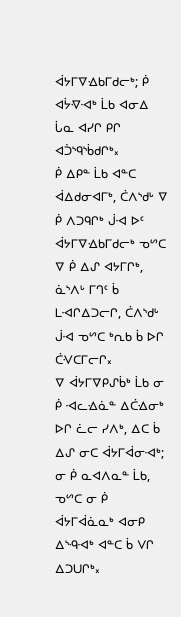ᐋᔭᒥᐁᐎᑲᒥᑯᓕᒃ; ᑮ ᐊᔮᐌᐗᒃ ᒫᑲ ᐊᓂᐃ ᒑᓇ ᐊᓯᒋ ᑭᒋ ᐊᑑᔅᑫᔅᑳᑯᒋᒃ᙮
ᑮ ᐃᑭᓐ ᒫᑲ ᐊᓐᑕ ᐋᐃᑯᓂᐊᒥᒃ, ᑖᐱᔅᑯᒡ ᐁ ᑮ ᐱᑐᑫᒋᒃ ᒎᐗ ᐅᑦ ᐋᔭᒥᐁᐎᑲᒥᑯᓕᒃ ᓀᔥᑕ ᐁ ᑮ ᐃᔑ ᐊᔭᒥᒋᒃ, ᓈᔅᐱᒡ ᒥᒉᑦ ᑳ ᒪᐗᒋᐃᑐᓕᒋ, ᑖᐱᔅᑯᒡ ᒎᐗ ᓀᔥᑕ ᒃᕆᑲ ᑳ ᐅᒋ ᑖᐺᑕᒥᓕᒋ᙮
ᐁ ᐋᔭᒥᐁᑭᔑᑳᒃ ᒫᑲ ᓂ ᑮ ᐗᓚᐎᓈᓐ ᐃᑖᐎᓂᒃ ᐅᒋ ᓛᓕ ᓯᐱᒃ, ᐃᑕ ᑳ ᐃᔑ ᓂᑕ ᐋᔭᒥᐋᓂᐗᒃ; ᓂ ᑮ ᓇᐊᐱᓇᓐ ᒫᑲ, ᓀᔥᑕ ᓂ ᑮ ᐋᔭᒥᐋᓈᓇᒃ ᐊᓂᑭ ᐃᔅᑴᐗᒃ ᐊᓐᑕ ᑳ ᐯᒋ ᐃᑐᑌᒋᒃ᙮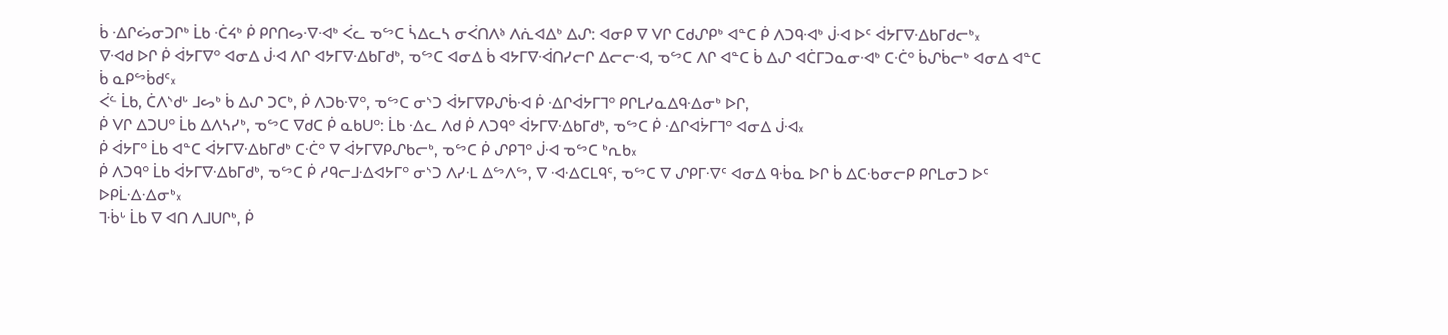ᑳ ᐎᒋᔖᓂᑐᒋᒃ ᒫᑲ ᑣᔦᒃ ᑮ ᑭᒋᑎᔕᐌᐗᒃ ᐹᓚ ᓀᔥᑕ ᓵᐃᓚᓴ ᓂᐹᑎᐱᔉ ᐱᕇᐊᐃᒃ ᐃᔑ: ᐊᓂᑭ ᐁ ᐯᒋ ᑕᑯᔑᑭᒃ ᐊᓐᑕ ᑮ ᐱᑐᑫᐗᒃ ᒎᐗ ᐅᑦ ᐋᔭᒥᐁᐎᑲᒥᑯᓕᒃ᙮
ᐁᐗᑯ ᐅᒋ ᑮ ᐋᔭᒥᐁᐤ ᐊᓂᐃ ᒎᐗ ᐱᒋ ᐊᔭᒥᐁᐎᑲᒥᑯᒃ, ᓀᔥᑕ ᐊᓂᐃ ᑳ ᐊᔭᒥᐁᐙᑎᓯᓕᒋ ᐃᓕᓕᐗ, ᓀᔥᑕ ᐱᒋ ᐊᓐᑕ ᑳ ᐃᔑ ᐊᑖᒥᑐᓇᓂᐗᒃ ᑕᑣᐤ ᑳᔑᑳᓕᒃ ᐊᓂᐃ ᐊᓐᑕ ᑳ ᓇᑭᔥᑳᑯᑦ᙮
ᐹᓪ ᒫᑲ, ᑖᐱᔅᑯᒡ ᒧᔕᒃ ᑳ ᐃᔑ ᑐᑕᒃ, ᑮ ᐱᑐᑲᐌᐤ, ᓀᔥᑕ ᓂᔅᑐ ᐋᔭᒥᐁᑭᔑᑳᐗ ᑮ ᐎᒋᐋᔭᒥᒣᐤ ᑭᒋᒪᓯᓇᐃᑫᐎᓂᒃ ᐅᒋ,
ᑮ ᐯᒋ ᐃᑐᑌᐤ ᒫᑲ ᐃᐱᓴᓯᒃ, ᓀᔥᑕ ᐁᑯᑕ ᑮ ᓇᑲᑌᐤ: ᒫᑲ ᐎᓚ ᐱᑯ ᑮ ᐱᑐᑫᐤ ᐋᔭᒥᐁᐎᑲᒥᑯᒃ, ᓀᔥᑕ ᑮ ᐎᒋᐊᔮᒥᒣᐤ ᐊᓂᐃ ᒎᐗ᙮
ᑮ ᐋᔭᒥᐤ ᒫᑲ ᐊᓐᑕ ᐋᔭᒥᐁᐎᑲᒥᑯᒃ ᑕᑣᐤ ᐁ ᐋᔭᒥᐁᑭᔑᑲᓕᒃ, ᓀᔥᑕ ᑮ ᔑᑭᒣᐤ ᒎᐗ ᓀᔥᑕ ᒃᕆᑲ᙮
ᑮ ᐱᑐᑫᐤ ᒫᑲ ᐋᔭᒥᐁᐎᑲᒥᑯᒃ, ᓀᔥᑕ ᑮ ᓱᑫᓕᒧᐎᐊᔭᒥᐤ ᓂᔅᑐ ᐱᓯᒶ ᐃᔥᐱᔥ, ᐁ ᐗᐎᑕᒪᑫᑦ, ᓀᔥᑕ ᐁ ᔑᑭᒥᐌᑦ ᐊᓂᐃ ᑫᒀᓇ ᐅᒋ ᑳ ᐃᑕᑾᓂᓕᑭ ᑭᒋᒪᓂᑐ ᐅᑦ ᐅᑭᒫᐎᐎᓂᒃ᙮
ᒣᒀᒡ ᒫᑲ ᐁ ᐊᑎ ᐱᒧᑌᒋᒃ, ᑮ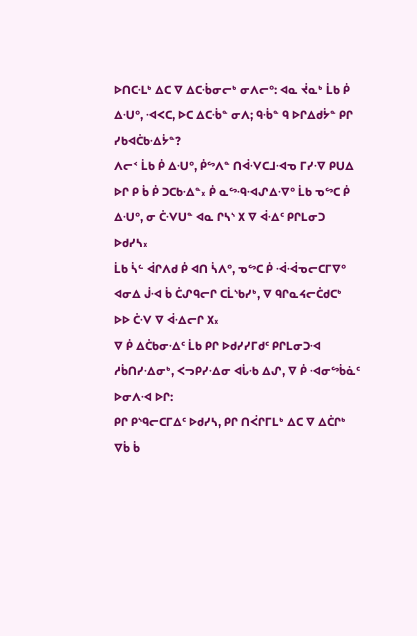ᐅᑎᑕᒶᒃ ᐃᑕ ᐁ ᐃᑕᒀᓂᓕᒃ ᓂᐱᓕᐤ: ᐊᓇ ᔫᓇᒃ ᒫᑲ ᑮ ᐃᑗᐤ, ᐗᐸᑕ, ᐅᑕ ᐃᑕᒀᓐ ᓂᐱ; ᑫᒀᓐ ᑫ ᐅᒋᐃᑯᔮᓐ ᑭᒋ ᓯᑲᐊᑖᑲᐎᔮᓐ?
ᐱᓕᑉ ᒫᑲ ᑮ ᐃᑗᐤ, ᑮᔥᐱᓐ ᑎᐋᐺᑕᒧᐗᓀ ᒥᓯᐌ ᑭᑌᐃ ᐅᒋ ᑭ ᑳ ᑮ ᑐᑕᑲᐎᓐ᙮ ᑮ ᓇᔥᑴᐗᔑᐃᐌᐤ ᒫᑲ ᓀᔥᑕ ᑮ ᐃᑗᐤ, ᓂ ᑖᐺᑌᓐ ᐊᓇ ᒋᓴᔅ ᙭ ᐁ ᐋᐎᑦ ᑭᒋᒪᓂᑐ ᐅᑯᓯᓴ᙮
ᒫᑲ ᓵᓪ ᐋᒋᐱᑯ ᑮ ᐊᑎ ᓵᐱᐤ, ᓀᔥᑕ ᑮ ᐙᐙᓀᓕᑕᒥᐁᐤ ᐊᓂᐃ ᒎᐗ ᑳ ᑖᔑᑫᓕᒋ ᑕᒫᔅᑲᓯᒃ, ᐁ ᑫᒋᓇᔦᓕᑖᑯᑕᒃ ᐅᐅ ᑖᐺ ᐁ ᐋᐎᓕᒋ ᙭᙮
ᐁ ᑮ ᐃᑖᑲᓂᐎᑦ ᒫᑲ ᑭᒋ ᐅᑯᓯᓯᒥᑯᑦ ᑭᒋᒪᓂᑐᐗ ᓱᑳᑎᓯᐎᓂᒃ, ᐸᓓᑭᓯᐎᓂ ᐊᒑᑾ ᐃᔑ, ᐁ ᑮ ᐗᓂᔥᑳᓈᑦ ᐅᓂᐱᐗ ᐅᒋ:
ᑭᒋ ᑭᔅᑫᓕᑕᒥᐃᑦ ᐅᑯᓯᓴ, ᑭᒋ ᑎᐹᒋᒥᒪᒃ ᐃᑕ ᐁ ᐃᑖᒋᒃ ᐁᑳ ᑳ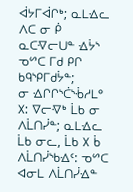ᐋᔭᒥᐋᒋᒃ; ᓇᒪᐎᓚ ᐱᑕ ᓂ ᑮ ᓇᑕᐌᓕᑌᓐ ᐎᔮᔅ ᓀᔥᑕ ᒥᑯ ᑭᒋ ᑲᑫᔅᑭᒥᑯᔮᓐ;
ᓂ ᐎᒋᒋᔅᑖᔅᒀᓱᒪᐤ ᙭: ᐁᓕᐌᒃ ᒫᑲ ᓂ ᐱᒫᑎᓰᓐ; ᓇᒪᐎᓚ ᒫᑲ ᓂᓚ, ᒫᑲ ᙭ ᑳ ᐱᒫᑎᓰᔅᑲᐎᑦ: ᓀᔥᑕ ᐊᓂᒪ ᐱᒫᑎᓰᐎᓐ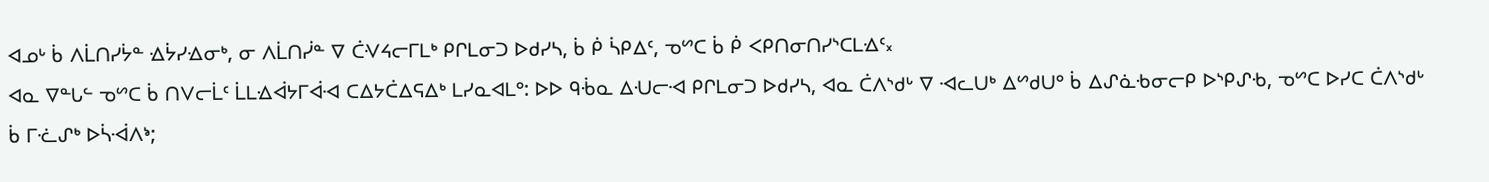ᐊᓄᒡ ᑳ ᐱᒫᑎᓯᔮᓐ ᐎᔮᓯᐎᓂᒃ, ᓂ ᐱᒫᑎᓰᓐ ᐁ ᑖᐺᔦᓕᒥᒪᒃ ᑭᒋᒪᓂᑐ ᐅᑯᓯᓴ, ᑳ ᑮ ᓵᑭᐃᑦ, ᓀᔥᑕ ᑳ ᑮ ᐸᑭᑎᓂᑎᓯᔅᑕᒪᐎᑦ᙮
ᐊᓇ ᐁᓐᒐᓪ ᓀᔥᑕ ᑳ ᑎᐯᓕᒫᑦ ᒫᒪᐎᐋᔭᒥᐋᐗ ᑕᐃᔭᑖᐃᕋᐃᒃ ᒪᓯᓇᐊᒪᐤ: ᐅᐅ ᑫᒀᓇ ᐃᑗᓕᐗ ᑭᒋᒪᓂᑐ ᐅᑯᓯᓴ, ᐊᓇ ᑖᐱᔅᑯᒡ ᐁ ᐗᓚᑌᒃ ᐃᔥᑯᑌᐤ ᑳ ᐃᔑᓈᑾᓂᓕᑭ ᐅᔅᑭᔑᑾ, ᓀᔥᑕ ᐅᓯᑕ ᑖᐱᔅᑯᒡ ᑳ ᒥᓨᔑᒃ ᐅᓵᐙᐱᔉ;